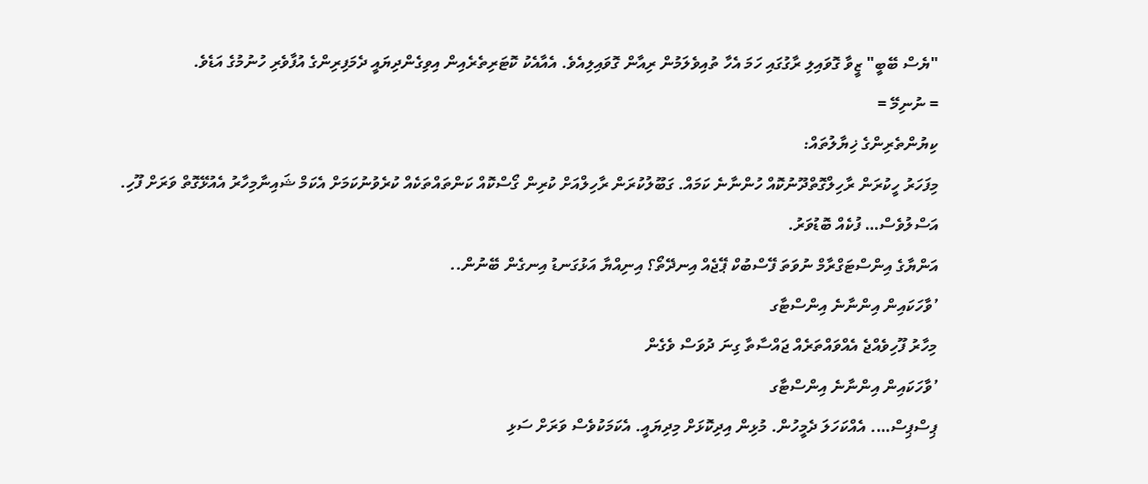"ޔެސް ބޭބީ" ޒީވާ ގޮވައިލި ރާގުގައި ހަމަ އެހާ ތުއިވެލަމުން ރިއާން ގޮވައިލިއެވެ. އެއާއެކު ކޮޓަރިތެރެއިން އިވިގެންދިޔައީ ދެމަފިރިންގެ އުފާވެރި ހުނުމުގެ އަޑެވެ.
= ނުނިމޭ =
ކިޔުންތެރިންގެ ޚިޔާލުތައް:
މިފަހަރު ހީކުރަން ރާހިލްގޮތްދޫނުކޮއް ހުންނާނެ ކަމައް. ގަބޫލުކުރަން ރާހިލްއަށް ކުރިން ގޯސްކޮއް ކަންތައްތަކެއް ކުރެވުނުކަމަށް އެކަމް ޝައިނާމިހާރު އެއުޅޭގޮތް ވަރަށް ފޫހި.
އަސްލުވެސް… ފުކެއް ބޮޑުވަރު.
އަންޔާގެ އިންސްޓަގްރާމް ނުވަތަ ފޭސްބުކް ޕޭޖެއް އިނދޭތޯ؟ އިނިއްޔާ އަޅުގަނޑު އިނގެން ބޭނުން..
’ވާހަކައިން އިންނާނެ އިންސްޓާގ
މިހާރު ފޫހިވެއްޖެ އެއްވައްތަރެއް ޖައްސާތާ ގިނަ ދުވަސް ވެގެން
’ވާހަކައިން އިންނާނެ އިންސްޓާގ
ޕިސްޕިސް…. އެއްކަހަލަ ދެމީހުން. މުޅިން އިދިކޮޅަށް މިދިޔައީ. އެކަމަކުވެސް ވަރަށް ސަޅި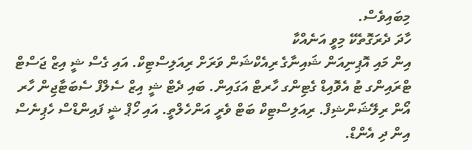މިބައިވެސް.
ހާދަ ދެރަގޮތެކޭ މިވީ އަނެއްކާ
އިން މައި އޮޕިނިއަން ޝައިނާގެ ރިއެކްޝަން ވަރަށް ރިއަލިސްޓިކް. އައި ގެސް ޝީ އިޒް ޖަސްޓް ޓްރައިންގ ޓު އެވޮއިޑް ގެޓިންގ ހާރޓް އަގައިން. ބައި ދެޓް ޝީ އިޒް ސެލްފް ސެބަޓާޖިން ހާރ އޯން ރިލޭޝަންޝިފް. ރިއަލިސްޓިކް ބަޓް ވެރީ އަންހެލްތީ. އައި ހޯޕް ޝީ ފައިންޑްސް ހެޕިނެސް އިން ދި އެންޑް.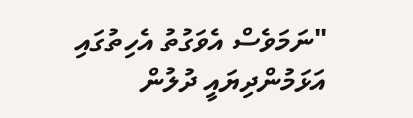"ނަމަވެސް އެވަގުތު އެހިތުގައި އަޅަމުންދިޔައީ ދުލުން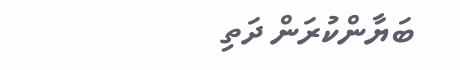ބަޔާންކުރަން ދަތި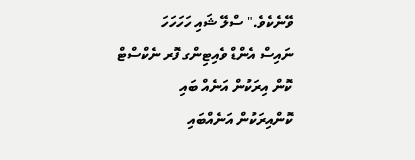ވޭނެކެވެ." ސްލޭ ޝައި ހަހަހަހަ
ނައިސް އެންޑް ވެއިޓިންގ ފޮރ ނެކްސްޓް
ކޮން އިރަކުން އަނެއް ބައި
ކޮންއިރަކުން އަނެއްބައި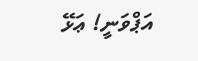އަޕްވަނީ! ޢަޅޭ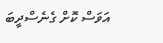އަވަސް ކޮށް ގެނެސްދީބަ